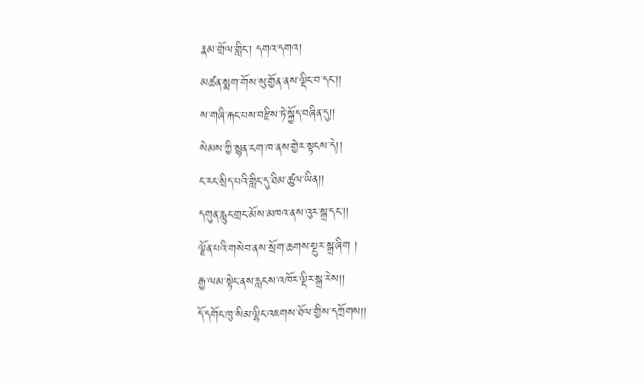རྣམ་གྲོལ་གླིང་། དགའ་དགའ།
མཚན་སྨག་གོས་སུ་གྱོན་ནས་ལྡིང་བ་དང་།།
ས་གཞི་རྐང་པས་བརྫིས་ཏེ་སྐྱོད་བཞིན་དུ།།
སེམས་ཀྱི་སྙན་ངག་ཁ་ནས་གྱེར་སྟངས་དེ།།
ང་རང་སྲིད་པའི་གླིང་དུ་ཐིམ་ཚུལ་ཡིན།།
དགུན་རླུང་གྲང་མོས་མཁའ་ནས་འུར་སྒྲ་དང་།།
ལྗོན་པའི་གསེབ་ནས་སྲོག་ཆགས་སྔུར་སྒྲ་ཞིག །
རྒྱ་ལམ་སྟེང་ནས་རླངས་འཁོར་ལྡིར་སྒྲ་རེས།།
དོ་དགོང་ཁུ་སིམ་ལྷིང་འཇགས་ཐོལ་གྱིས་དཀྲོགས།།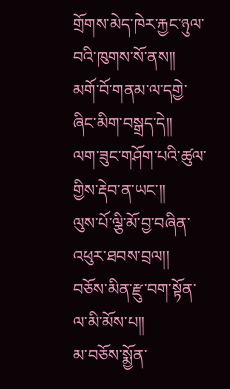གྲོགས་མེད་ཁེར་རྐྱང་ཉུལ་བའི་ཁུགས་སོ་ནས།།
མགོ་བོ་གནམ་ལ་དགྱེ་ཞིང་མིག་བསྒྲད་དེ།།
ལག་ཟུང་གཤོག་པའི་ཚུལ་གྱིས་རྡེབ་ན་ཡང་།།
ལུས་པོ་ལྕི་མོ་བྱ་བཞིན་འཕུར་ཐབས་བྲལ།།
བཅོས་མིན་རྫུ་བག་སྟོན་ལ་མི་མོས་པ།།
མ་བཅོས་སྨྱོན་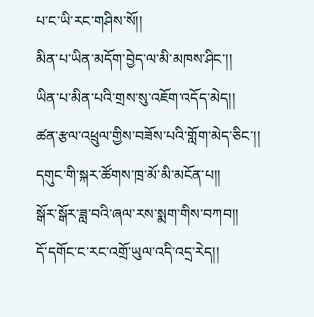པ་ང་ཡི་རང་གཤིས་སོ།།
མིན་པ་ཡིན་མདོག་བྱེད་ལ་མི་མཁས་ཤིང་།།
ཡིན་པ་མིན་པའི་གྲས་སུ་འཇོག་འདོད་མེད།།
ཚན་རྩལ་འཕྲུལ་གྱིས་བཟོས་པའི་གློག་མེད་ཅིང་།།
དགུང་གི་སྐར་ཚོགས་ཁྲ་མོ་མི་མངོན་པ།།
སྒོར་སྒོར་ཟླ་བའི་ཞལ་རས་སྨག་གིས་བཀབ།།
དོ་དགོང་ང་རང་འགྲོ་ཡུལ་འདི་འདྲ་རེད།།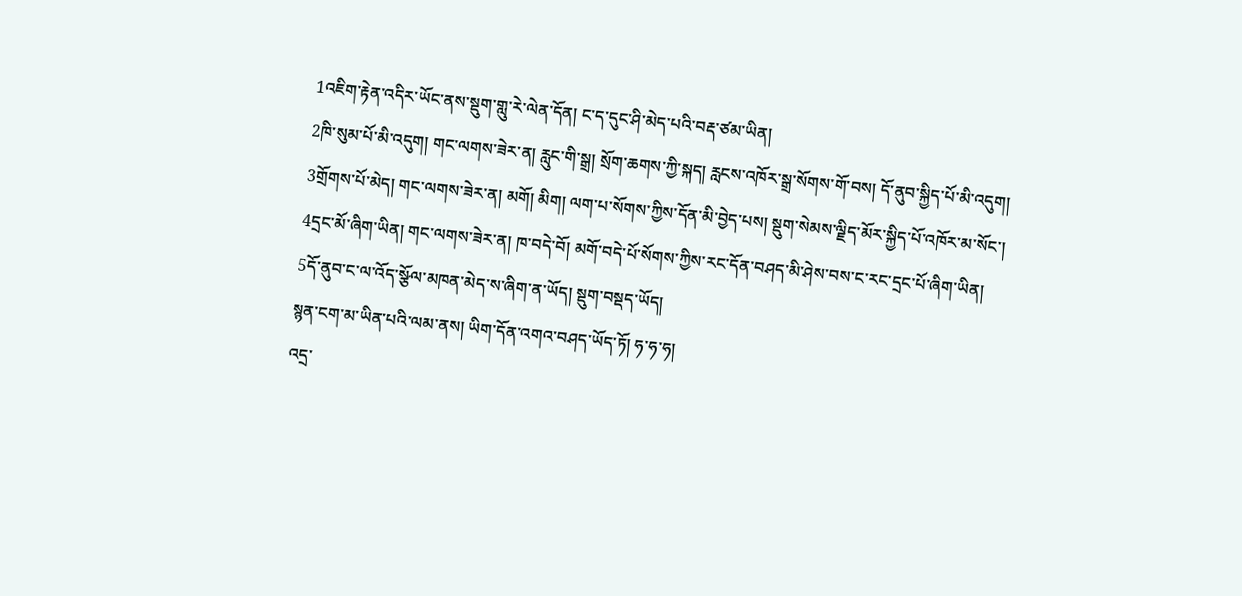1འཇིག་རྟེན་འདིར་ཡོང་ནས་སྡུག་གླུ་རེ་ལེན་དོན། ང་ད་དུང་ཤི་མེད་པའི་བརྡ་ཙམ་ཡིན།
2ཁི་སུམ་པོ་མི་འདུག། གང་ལགས་ཟེར་ན། རླུང་གི་སྒྲ། སྲོག་ཆགས་ཀྱི་སྐད། རླངས་འཁོར་སྒྲ་སོགས་གོ་བས། དོ་ནུབ་སྐྱིད་པོ་མི་འདུག།
3གྲོགས་པོ་མེད། གང་ལགས་ཟེར་ན། མགོ། མིག། ལག་པ་སོགས་ཀྱིས་དོན་མི་བྱེད་པས། སྡུག་སེམས་ལྗིད་མོར་སྐྱིད་པོ་འཁོར་མ་སོང་།
4དྲང་མོ་ཞིག་ཡིན། གང་ལགས་ཟེར་ན། ཁ་བདེ་བོ། མགོ་བདེ་པོ་སོགས་ཀྱིས་རང་དོན་བཤད་མི་ཤེས་བས་ང་རང་དྲང་པོ་ཞིག་ཡིན།
5དོ་ནུབ་ང་ལ་འོད་སྩོལ་མཁན་མེད་ས་ཞིག་ན་ཡོད། སྡུག་བསྡད་ཡོད།
སྙན་ངག་མ་ཡིན་པའི་ལམ་ནས། ཡིག་དོན་འགའ་བཤད་ཡོད་ཏོ། ཧ་ཧ་ཧ།
འདྲ་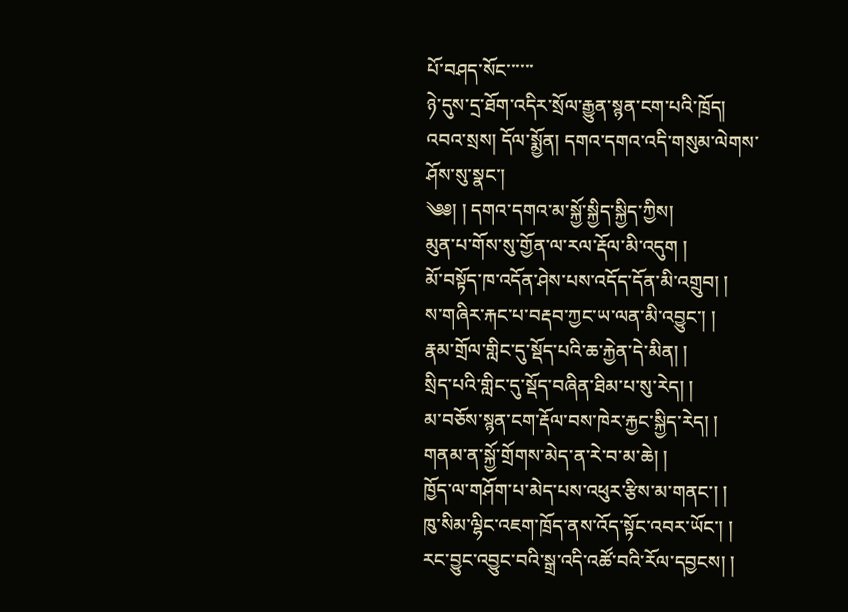པོ་བཤད་སོང་་་་་་
ཉེ་དུས་དྲ་ཐོག་འདིར་སྲོལ་རྒྱུན་སྙན་ངག་པའི་ཁྲོད། འབའ་སྲས། དོལ་སྨྱོན། དགའ་དགའ་འདི་གསུམ་ལེགས་ཤོས་སུ་སྣང་།
༄༅། ། དགའ་དགའ་མ་སྐྱོ་སྐྱིད་སྐྱིད་ཀྱིས།
མུན་པ་གོས་སུ་གྱོན་ལ་རལ་རྡོལ་མི་འདུག །
མོ་བསྟོད་ཁ་འདོན་ཤེས་པས་འདོད་དོན་མི་འགྲུབ། །
ས་གཞིར་རྐང་པ་བརྡབ་ཀྱང་ཡ་ལན་མི་འབྱུང་། །
རྣམ་གྲོལ་གླིང་དུ་སྡོད་པའི་ཆ་རྐྱེན་དེ་མིན། །
སྲིད་པའི་གླིང་དུ་སྡོད་བཞིན་ཐིམ་པ་སུ་རེད། །
མ་བཅོས་སྙན་ངག་རྡོལ་བས་ཁེར་རྐྱང་སྐྱིད་རེད། །
གནམ་ན་སྐྱོ་གྲོགས་མེད་ན་རེ་བ་མ་ཆེ། །
ཁྱོད་ལ་གཤོག་པ་མེད་པས་འཕུར་རྩིས་མ་གནང་། །
ཁུ་སིམ་ལྷིང་འཇག་ཁྲོད་ནས་འོད་སྟོང་འབར་ཡོང་། །
རང་བྱུང་འབྱུང་བའི་སྒྲ་འདི་འཚོ་བའི་རོལ་དབྱངས། །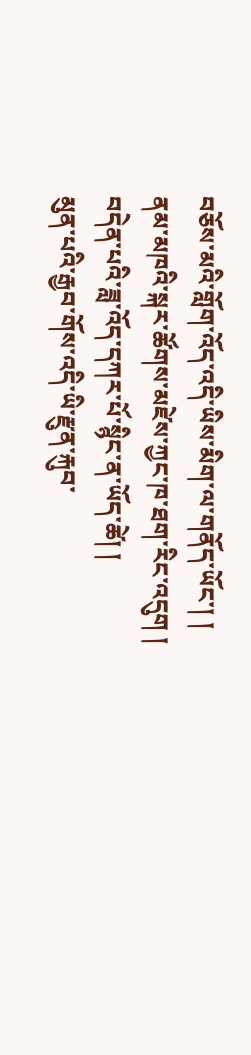བཅོས་མའི་གློག་འོད་འདི་ཡིས་མིག་ལ་གནོད་ཡོང་། །
ནམ་མཁའི་སྐར་ཚོགས་མཛེས་ཀྱང་ཁ་ཐག་རིང་འདུག །
བདེན་པའི་ཟླ་འོད་དཀར་པོ་སྙིང་ན་ཡོད་ཚེ། །
མུན་པའི་རྒྱབ་གོས་འདི་ཡི་རྫུན་རྐུབ་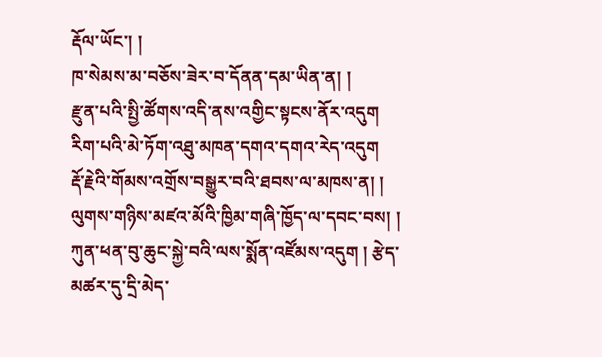རྡོལ་ཡོང་། །
ཁ་སེམས་མ་བཅོས་ཟེར་བ་དོནན་དམ་ཡིན་ན། །
རྫུན་པའི་སྤྱི་ཚོགས་འདི་ནས་འགྱིང་སྟངས་ནོར་འདུག
རིག་པའི་མེ་ཏོག་འཐུ་མཁན་དགའ་དགའ་རེད་འདུག
རྡོ་རྗེའི་གོམས་འགྲོས་བསྒྱུར་བའི་ཐབས་ལ་མཁས་ན། །
ལུགས་གཉིས་མཛའ་མོའི་ཁྱིམ་གཞི་ཁྱོད་ལ་དབང་བས། །
ཀུན་ཕན་བུ་ཆུང་སྐྱེ་བའི་ལས་སྨོན་འཛོམས་འདུག ། རྩེད་མཚར་དུ་དྲི་མེད་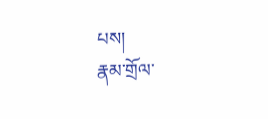པས།
རྣམ་གྲོལ་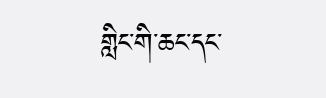གླིང་གི་ཆང་དང་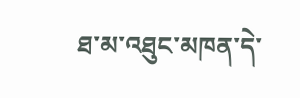ཐ་མ་འཐུང་མཁན་དེ་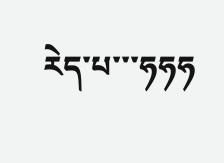རེད་པ་་་ཧཧཧ